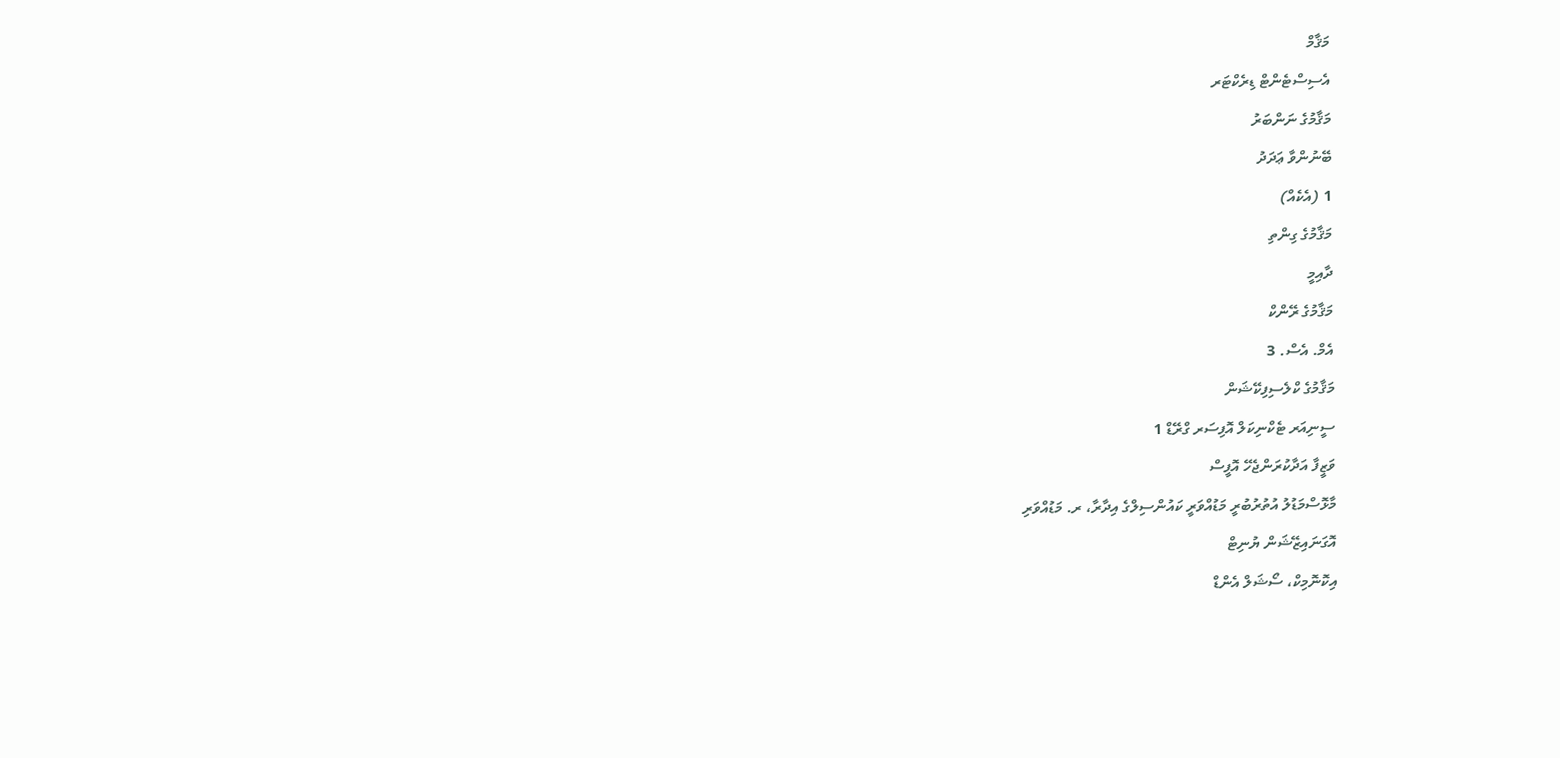މަޤާމް
އެސިސްޓެންޓް ޑިރެކްޓަރ
މަޤާމުގެ ނަންބަރު
ބޭނުންވާ ޢަދަދު
1 (އެކެއް)
މަޤާމުގެ ގިންތި
ދާއިމީ
މަޤާމުގެ ރޭންކް
އެމް. އެސް. 3
މަޤާމުގެ ކްލެސިފިކޭޝަން
ސީނިއަރ ޓެކްނިކަލް އޮފިސަރ ގްރޭޑް 1
ވަޒީފާ އަދާކުރަންޖެހޭ އޮފީސް
މާޅޮސްމަޑުލު އުތުރުބުރީ މަޑުއްވަރީ ކައުންސިލްގެ އިދާރާ، ރ. މަޑުއްވަރި
އޮގަނައިޒޭޝަން ޔުނިޓް
އިކޮނޮމިކް، ސޯޝަލް އެންޑް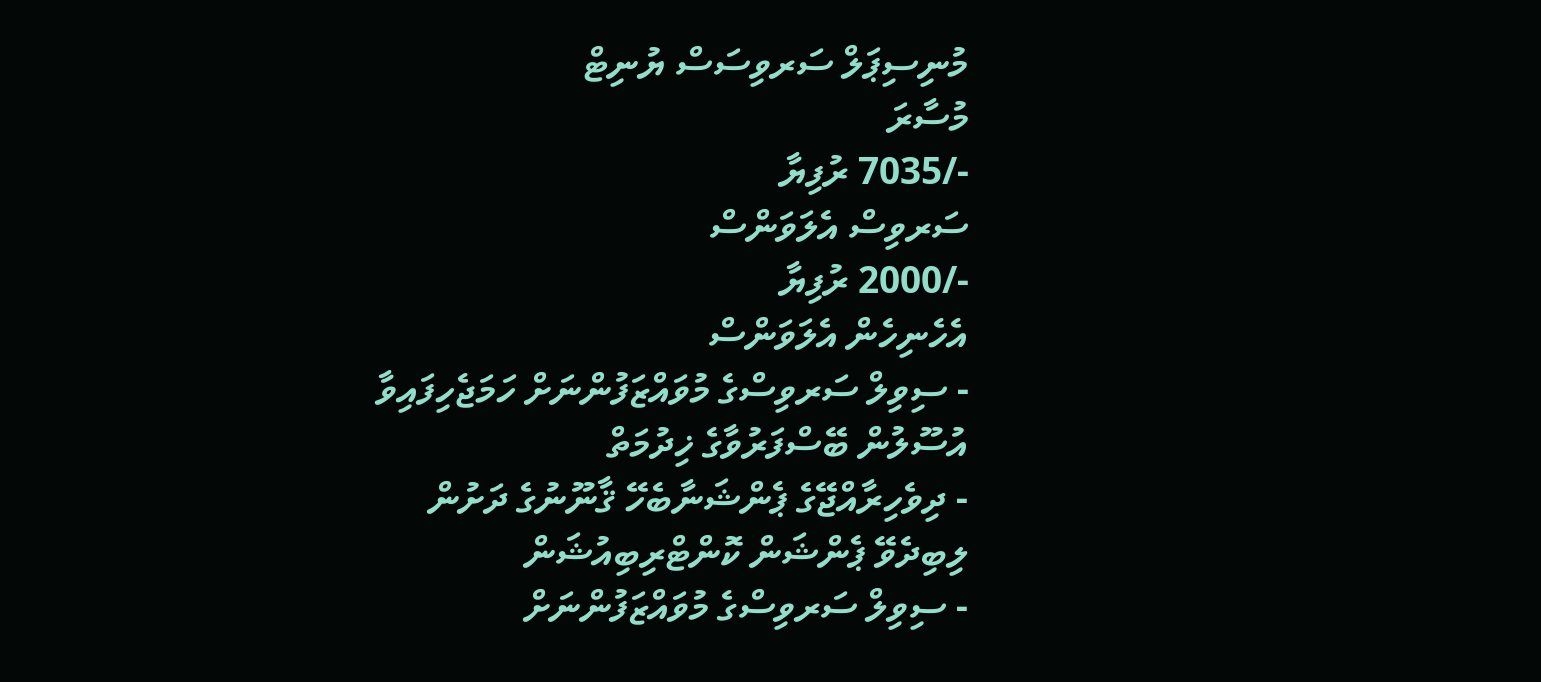މުނިސިޕަލް ސަރވިސަސް ޔުނިޓް
މުސާރަ
-/7035 ރުފިޔާ
ސަރވިސް އެލަވަންސް
-/2000 ރުފިޔާ
އެހެނިހެން އެލަވަންސް
- ސިވިލް ސަރވިސްގެ މުވައްޒަފުންނަށް ހަމަޖެހިފައިވާ އުސޫލުން ބޭސްފަރުވާގެ ޚިދުމަތް
- ދިވެހިރާއްޖޭގެ ޕެންޝަނާބެހޭ ޤާނޫނުގެ ދަށުން ލިބިދެވޭ ޕެންޝަން ކޮންޓްރިބިއުޝަން
- ސިވިލް ސަރވިސްގެ މުވައްޒަފުންނަށް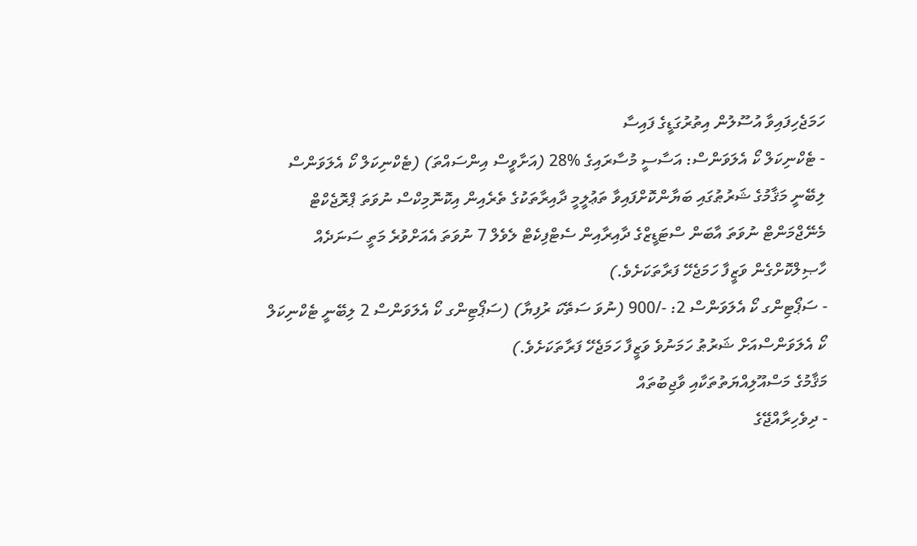ހަމަޖެހިފައިވާ އުސޫލުން އިތުރުގަޑީގެ ފައިސާ
- ޓެކްނިކަލް ކޯ އެލަވަންސް: އަސާސީ މުސާރައިގެ %28 (އަށާވީސް އިންސައްތަ) (ޓެކްނިކަލް ކޯ އެލަވަންސް ލިބޭނީ މަޤާމުގެ ޝަރުޠުގައި ބަޔާންކޮށްފައިވާ ތަޢުލީމީ ދާއިރާތަކުގެ ތެރެއިން އިކޮނޮމިކްސް ނުވަތަ ޕްރޮޖެކްޓް މެނޭޖްމަންޓް ނުވަތަ އާބަން ސްޓަޑީޒްގެ ދާއިރާއިން ސެޓްފިކެޓް ލެވެލް 7 ނުވަތަ އެއަށްވުރެ މަތީ ސަނަދެއް ހާޞިލްކޮށްގެން ވަޒީފާ ހަމަޖެހޭ ފަރާތަކަށެވެ.)
- ސަޕޯޓިންގ ކޯ އެލަވަންސް 2: -/900 (ނުވަ ސަތޭކަ ރުފިޔާ) (ސަޕޯޓިންގ ކޯ އެލަވަންސް 2 ލިބޭނީ ޓެކްނިކަލް ކޯ އެލަވަންސްއަށް ޝަރުޠު ހަމަނުވެ ވަޒީފާ ހަމަޖެހޭ ފަރާތަކަށެވެ.)
މަޤާމުގެ މަސްއޫލިއްޔަތުތަކާއި ވާޖިބުތައް
- ދިވެހިރާއްޖޭގެ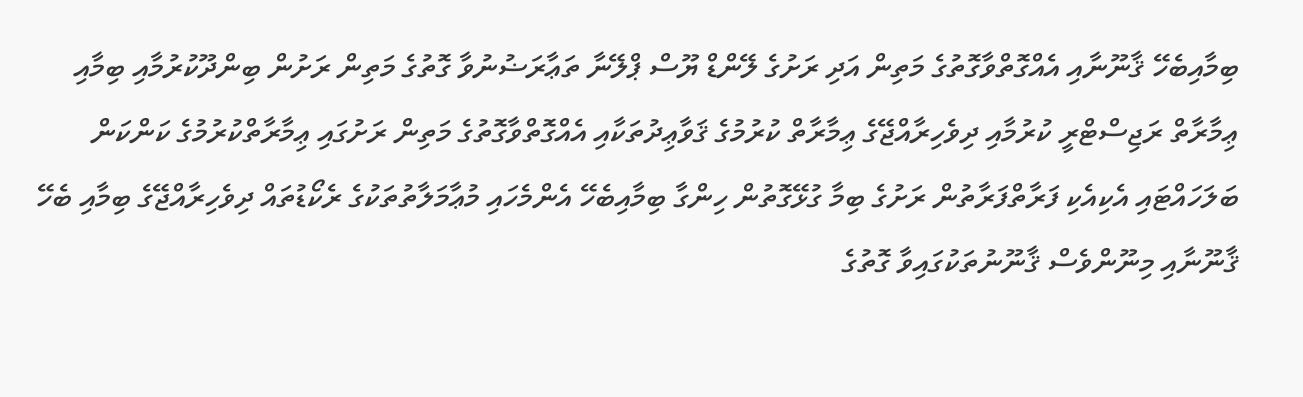ބިމާއިބެހޭ ޤާނޫނާއި އެއްގޮތްވާގޮތުގެ މަތިން އަދި ރަށުގެ ލޭންޑް ޔޫސް ޕްލޭނާ ތަޢާރަޟުނުވާ ގޮތުގެ މަތިން ރަށުން ބިންދޫކުރުމާއި ބިމާއި ޢިމާރާތް ރަޖިސްޓްރީ ކުރުމާއި ދިވެހިރާއްޖޭގެ ޢިމާރާތް ކުރުމުގެ ޤަވާޢިދުތަކާއި އެއްގޮތްވާގޮތުގެ މަތިން ރަށުގައި ޢިމާރާތްކުރުމުގެ ކަންކަން ބަލަހައްޓައި އެކިއެކި ފަރާތްފަރާތުން ރަށުގެ ބިމާ ގުޅޭގޮތުން ހިންގާ ބިމާއިބެހޭ އެންމެހައި މުޢާމަލާތުތަކުގެ ރެކޯޑުތައް ދިވެހިރާއްޖޭގެ ބިމާއި ބެހޭ ޤާނޫނާއި މިނޫންވެސް ޤާނޫނުތަކުގައިވާ ގޮތުގެ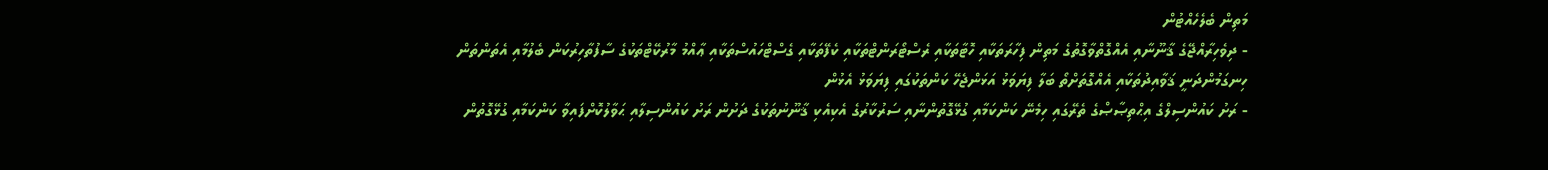މަތިން ބެލެހެއްޓުން
- ދިވެހިރާއްޖޭގެ ޤާނޫނާއި އެއްގޮތްވާގޮތުގެ މަތިން ފިހާރަތަކާއި ހޮޓާތަކާއި ރެސްޓޯރަންޓްތަކާއި ކެފޭތަކާއި ގެސްޓްހައުސްތަކާއި ޢާއްމު މާރުކޭޓްތަކުގެ ސާފުތާހިރުކަން ބެލުމާއި އެތަންތަން ހިނގަމުންދަނީ ޤަވާއިދުތަކާއި އެއްގޮތަށްތޯ ބަލާ ފިޔަވަޅު އަޅަންޖެހޭ ކަންތަކުގައި ފިޔަވަޅު އެޅުން
- ރަށު ކައުންސިލްގެ އިޙްތިޞާޞްގެ ތެރޭގައި ހިމެނޭ ކަންކަމާއި ގުޅޭގޮތުންނާއި ސަރުކާރުގެ އެކިއެކި ޤާނޫނުތަކުގެ ދަށުން ރަށު ކައުންސިލާއި ޙަވާލުކޮށްފައިވާ ކަންކަމާއި ގުޅޭގޮތުން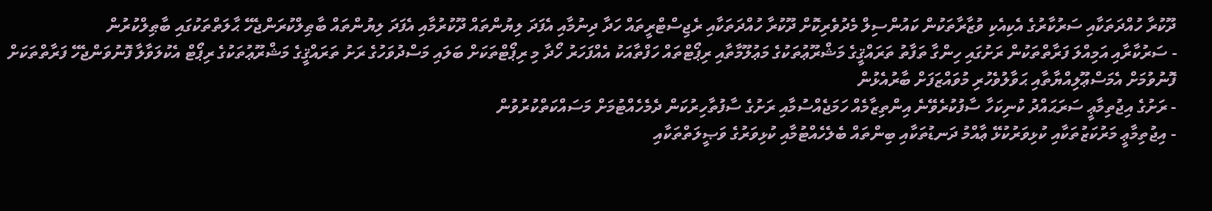ދޫކުރާ ހުއްދަތަކާއި ސަރުކާރުގެ އެކިއެކި ވުޒާރާތަކުން ކައުންސިލް މެދުވެރިކޮށް ދޫކުރާ ހުއްދަތަކާއި ރެޖިސްޓްރީތައް ހަދާ ދިނުމާއި އެފަދަ ލިޔުންތައް ދޫކުރުމާއި އެފަދަ ލިޔުންތައް ބާޠިލްކުރަންޖެހޭ ޙާލަތްތަކުގައި ބާޠިލްކުރުން
- ސަރުކާރާއި އަމިއްލަ ފަރާތްތަކުން ރަށުގައި ހިންގާ ތަފާތު ތަރައްޤީގެ މަޝްރޫޢުތަކުގެ މަޢުލޫމާތާއި ރިޕޯޓްތައް ހަފްތާއަކު އެއްފަހަރު ހޯދާ މި ރިޕޯޓްތަކަށް ބަލައި މަސްދުވަހުގެ ރަށު ތަރައްޤީގެ މަޝްރޫޢުތަކުގެ ރިޕޯޓް އެކުލަވާލާ ފޮނުވަންޖެހޭ ފަރާތްތަކަށް ފޮނުވުމަށް އެމަސްޢޫލިއްޔާތާއި ޙަވާލުވެހުރި މުވައްޒަފަށް ބާރުއެޅުން
- ރަށުގެ އިޖުތިމާޢީ ސަރަޙައްދު ކުނިކަހާ ސާފުކުރެވޭނެ އިންތިޒާމެއް ހަމަޖެއްސުމާއި ރަށުގެ ސާފުތާހިރުކަން ދެމެހެއްޓުމަށް މަސައްކަތްކުރުވުން
- އިޖުތިމާޢީ މަރުކަޒުތަކާއި ކުޅިވަރުކުޅޭ ޢާއްމު ދަނޑުތަކާއި ބިންތައް ބެލެހެއްޓުމާއި ކުޅިވަރުގެ ވަޞީލަތްތަކާއި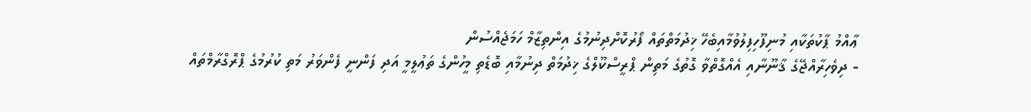ޢާއްމު ޕާކުތަކާއި މުނިފޫހިފިލުވުމާއިބެހޭ ޚިދުމަތްތައް ފޯރުކޮށްދިނުމުގެ އިންތިޒާމް ހަމަޖެއްސުން
- ދިވެހިރާއްޖޭގެ ޤާނޫނާއި އެއްގޮތްވާ ގޮތުގެ މަތިން ޕްރީސްކޫލްގެ ޚިދުމަތް ދިނުމާއި ބޮޑެތި މީހުންގެ ތަޢުލީމީ އަދި ފަންނީ ފެންވަރު މަތި ކުރުމުގެ ޕްރޮގްރާމްތައް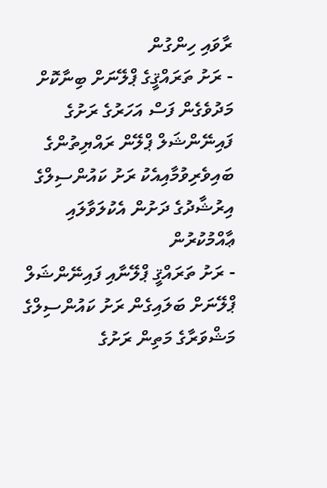ރާވައި ހިންގުން
- ރަށު ތަރައްޤީގެ ޕްލޭނަށް ބިނާކޮށް މަދުވެގެން ފަސް އަހަރުގެ ރަށުގެ ފައިނޭންޝަލް ޕްލޭން ރައްޔިތުންގެ ބައިވެރިވުމާއިއެކު ރަށު ކައުންސިލްގެ އިރުޝާދުގެ ދަށުން އެކުލަވާލައި ޢާއްމުކުރުން
- ރަށު ތަރައްޤީ ޕްލޭނާއި ފައިނޭންޝަލް ޕްލޭނަށް ބަލައިގެން ރަށު ކައުންސިލްގެ މަޝްވަރާގެ މަތިން ރަށުގެ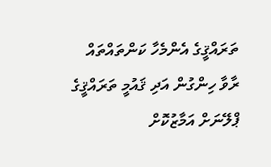ތަރައްޤީގެ އެންމެހާ ކަންތައްތައް ރާވާ ހިންގުން އަދި ޤައުމީ ތަރައްޤީގެ ޕްލޭނަށް އަމާޒުކޮށް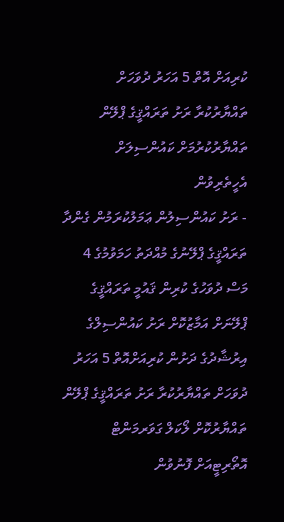ކުރިއަށް އޮތް 5 އަހަރު ދުވަހަށް ތައްޔާރުކުރާ ރަށު ތަރައްޤީގެ ޕްލޭން ތައްޔާރުކުރުމަށް ކައުންސިލަށް އެހީތެރިވުން
- ރަށު ކައުންސިލުން ޢަމަލުކުރަމުން ގެންދާ ތަރައްޤީގެ ޕްލޭނުގެ މުއްދަތު ހަމަވުމުގެ 4 މަސް ދުވަހުގެ ކުރިން ޤައުމީ ތަރައްޤީގެ ޕްލޭނަށް އަމާޒުކޮށް ރަށު ކައުންސިލްގެ އިރުޝާދުގެ ދަށުން ކުރިއަށްއޮތް 5 އަހަރު ދުވަހަށް ތައްޔާރުކުރާ ރަށު ތަރައްޤީގެ ޕްލޭން ތައްޔާރުކޮށް ލޯކަލް ގަވަރމަންޓް އޮތޯރިޓީއަށް ފޮނުވުން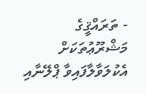- ތަރައްޤީގެ މަޝްރޫޢުތަކަށް އެކުލަވާލާފައިވާ ޕްލޭނާއި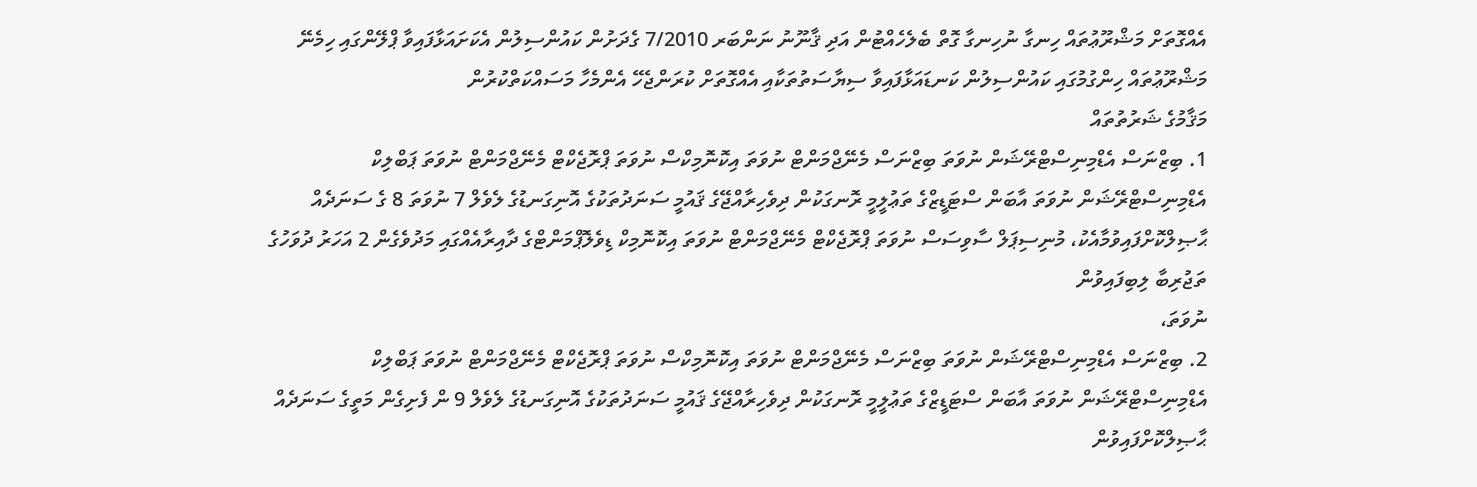އެއްގޮތަށް މަޝްރޫޢުތައް ހިނގާ ނުހިނގާ ގޮތް ބެލެހެއްޓުން އަދި ޤާނޫނު ނަންބަރ 7/2010 ގެދަށުން ކައުންސިލުން އެކަށައަޅާފައިވާ ޕްލޭންގައި ހިމެނޭ މަޝްރޫޢުތައް ހިންގުމުގައި ކައުންސިލުން ކަނޑައަޅާފައިވާ ސިޔާސަތުތަކާއި އެއްގޮތަށް ކުރަންޖެހޭ އެންމެހާ މަސައްކަތްކުރުން
މަޤާމުގެ ޝަރުތުތައް
1. ބިޒްނަސް އެޑްމިނިސްޓްރޭޝަން ނުވަތަ ބިޒްނަސް މެނޭޖްމަންޓް ނުވަތަ އިކޮނޮމިކްސް ނުވަތަ ޕްރޮޖެކްޓް މެނޭޖްމަންޓް ނުވަތަ ޕަބްލިކް އެޑްމިނިސްޓްރޭޝަން ނުވަތަ އާބަން ސްޓަޑީޒްގެ ތަޢުލީމީ ރޮނގަކުން ދިވެހިރާއްޖޭގެ ޤައުމީ ސަނަދުތަކުގެ އޮނިގަނޑުގެ ލެވެލް 7 ނުވަތަ 8 ގެ ސަނަދެއް ޙާޞިލްކޮށްފައިވުމާއެކު، މުނިސިޕަލް ސާވިސަސް ނުވަތަ ޕްރޮޖެކްޓް މެނޭޖްމަންޓް ނުވަތަ އިކޮނޮމިކް ޑިވެލޮޕްމަންޓްގެ ދާއިރާއެއްގައި މަދުވެގެން 2 އަހަރު ދުވަހުގެ ތަޖުރިބާ ލިބިފައިވުން
ނުވަތަ،
2. ބިޒްނަސް އެޑްމިނިސްޓްރޭޝަން ނުވަތަ ބިޒްނަސް މެނޭޖްމަންޓް ނުވަތަ އިކޮނޮމިކްސް ނުވަތަ ޕްރޮޖެކްޓް މެނޭޖްމަންޓް ނުވަތަ ޕަބްލިކް އެޑްމިނިސްޓްރޭޝަން ނުވަތަ އާބަން ސްޓަޑީޒްގެ ތަޢުލީމީ ރޮނގަކުން ދިވެހިރާއްޖޭގެ ޤައުމީ ސަނަދުތަކުގެ އޮނިގަނޑުގެ ލެވެލް 9 ން ފެށިގެން މަތީގެ ސަނަދެއް ޙާޞިލްކޮށްފައިވުން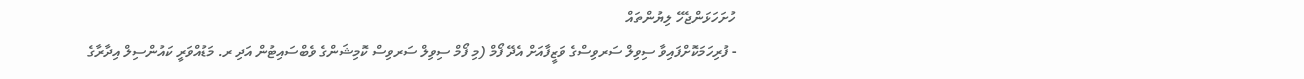ހުށަހަޅަންޖެހޭ ލިޔުންތައް
- ފުރިހަމަކޮށްފައިވާ ސިވިލް ސަރވިސްގެ ވަޒީފާއަށް އެދޭ ފޯމް (މި ފޯމް ސިވިލް ސަރވިސް ކޮމިޝަންގެ ވެބްސައިޓުން އަދި ރ. މަޑުއްވަރީ ކައުންސިލް އިދާރާގެ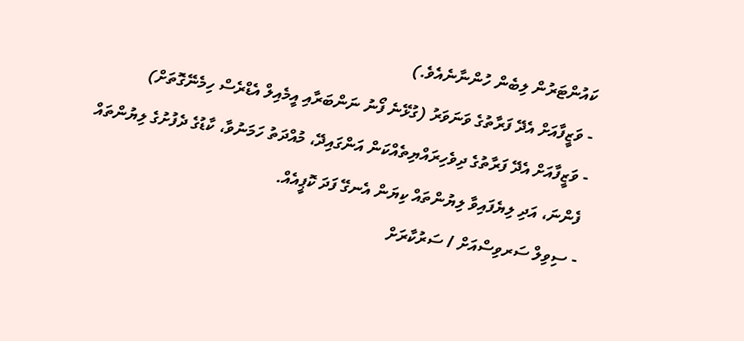ކައުންޓަރުން ލިބެން ހުންނާނެއެވެ.)
- ވަޒީފާއަށް އެދޭ ފަރާތުގެ ވަނަވަރު (ގުޅޭނެ ފޯނު ނަންބަރާއި އީމެއިލް އެޑްރެސް ހިމެނޭގޮތަށް)
- ވަޒީފާއަށް އެދޭ ފަރާތުގެ ދިވެހިރައްޔިތެއްކަން އަންގައިދޭ، މުއްދަތު ހަމަނުވާ، ކާޑުގެ ދެފުށުގެ ލިޔުންތައް ފެންނަ، އަދި ލިޔެފައިވާ ލިޔުންތައް ކިޔަން އެނގޭ ފަދަ ކޮޕީއެއް.
- ސިވިލް ސަރވިސްއަށް / ސަރުކާރަށް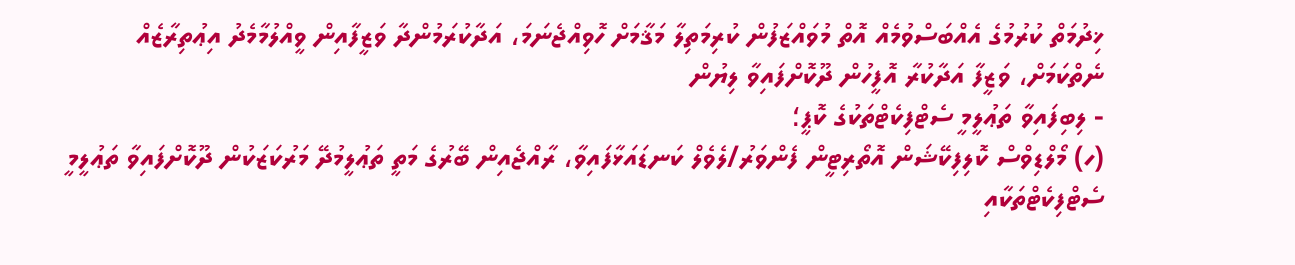ޚިދުމަތް ކުރުމުގެ އެއްބަސްވުމެއް އޮތް މުވައްޒަފުން ކުރިމަތިލާ މަޤާމަށް ހޮވިއްޖެނަމަ، އަދާކުރަމުންދާ ވަޒީފާއިން ވީއްލުމާމެދު އިޢުތިރާޒެއް ނެތްކަމަށް، ވަޒީފާ އަދާކުރާ އޮފީހުން ދޫކޮށްފައިވާ ލިޔުން
- ލިބިފައިވާ ތަޢުލީމީ ސެޓްފިކެޓްތަކުގެ ކޮޕީ؛
(ހ) މޯލްޑިވްސް ކޮލިފިކޭޝަން އޮތޯރިޓީން ފެންވަރު/ލެވެލް ކަނޑައަޅާފައިވާ، ރާއްޖެއިން ބޭރުގެ މަތީ ތަޢުލީމުދޭ މަރުކަޒަކުން ދޫކޮށްފައިވާ ތަޢުލީމީ ސެޓްފިކެޓްތަކާއި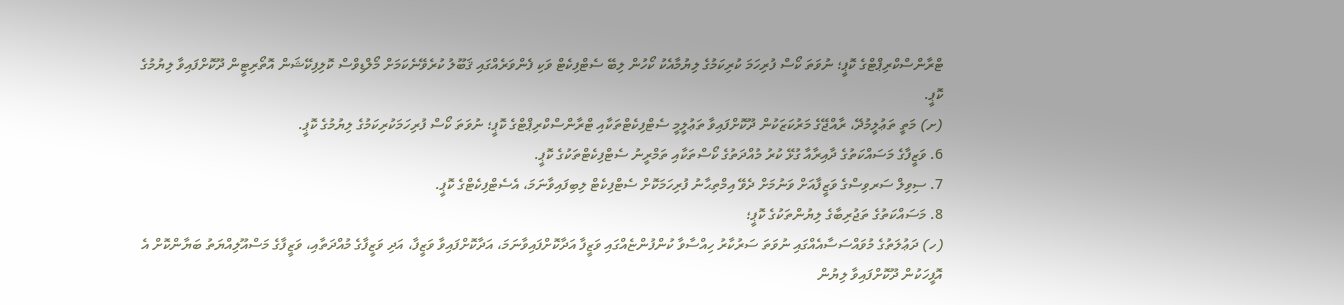ޓްރާންސްކްރިޕްޓްގެ ކޮޕީ؛ ނުވަތަ ކޯސް ފުރިހަމަ ކުރިކަމުގެ ލިޔުމާއެކު ކޯހުން ލިބޭ ސެޓްފިކެޓް ވަކި ފެންވަރެއްގައި ޤަބޫލު ކުރެވޭނެކަމަށް މޯލްޑިވްސް ކޮލިފިކޭޝަން އޮތޯރިޓީން ދޫކޮށްފައިވާ ލިޔުމުގެ ކޮޕީ.
(ށ) މަތީ ތަޢުލީމުދޭ، ރާއްޖޭގެ މަރުކަޒަކުން ދޫކޮށްފައިވާ ތަޢުލީމީ ސެޓްފިކެޓްތަކާއި ޓްރާންސްކްރިޕްޓްގެ ކޮޕީ؛ ނުވަތަ ކޯސް ފުރިހަމަކުރިކަމުގެ ލިޔުމުގެ ކޮޕީ.
6. ވަޒީފާގެ މަސައްކަތުގެ ދާއިރާއާ ގުޅޭ ކުރު މުއްދަތުގެ ކޯސްތަކާއި ތަމްރީނު ސެޓްފިކެޓްތަކުގެ ކޮޕީ.
7. ސިވިލް ސަރވިސްގެ ވަޒީފާއަށް ވަނުމަށް ދެވޭ އިމްތިޙާނު ފުރިހަމަކޮށް ސެޓްފިކެޓް ލިބިފައިވާނަމަ، އެސެޓްފިކެޓްގެ ކޮޕީ.
8. މަސައްކަތުގެ ތަޖުރިބާގެ ލިޔުންތަކުގެ ކޮޕީ؛
(ހ) ދަޢުލަތުގެ މުވައްސަސާއެއްގައި ނުވަތަ ސަރުކާރު ހިއްސާވާ ކުންފުންޏެއްގައި ވަޒީފާ އަދާކޮށްފައިވާނަމަ، އަދާކޮށްފައިވާ ވަޒީފާ، އަދި ވަޒީފާގެ މުއްދަތާއި، ވަޒީފާގެ މަސްއޫލިއްޔަތު ބަޔާންކޮށް އެ އޮފީހަކުން ދޫކޮށްފައިވާ ލިޔުން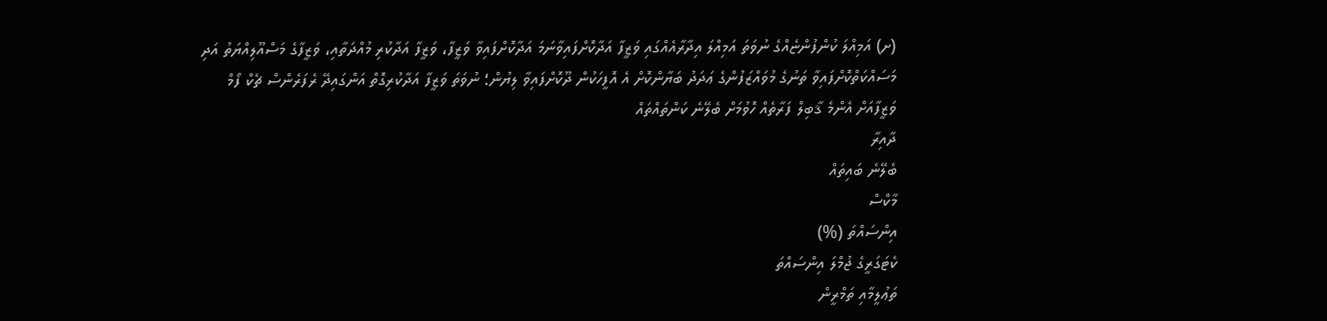(ށ) އަމިއްލަ ކުންފުންޏެއްގެ ނުވަތަ އަމިއްލަ އިދާރާއެއްގައި ވަޒީފާ އަދާކޮށްފައިވާނަމަ އަދާކޮށްފައިވާ ވަޒީފާ، ވަޒީފާ އަދާކުރި މުއްދަތާއި، ވަޒީފާގެ މަސްއޫލިއްޔަތު އަދި މަސައްކަތްކޮށްފައިވާ ތަނުގެ މުވައްޒަފުންގެ ޢަދަދު ބަޔާންކޮށް އެ އޮފީހަކުން ދޫކޮށްފައިވާ ލިޔުން؛ ނުވަތަ ވަޒީފާ އަދާކުރިގޮތް އަންގައިދޭ ރެފަރެންސް ޗެކް ފޯމް
ވަޒީފާއަށް އެންމެ ޤާބިލް ފަރާތެއް ހޮވުމަށް ބެލޭނެ ކަންތައްތައް
ދާއިރާ
ބެލޭނެ ބައިތައް
މާކްސް
އިންސައްތަ (%)
ކެޓަގަރީގެ ޖުމްލަ އިންސައްތަ
ތަޢުލީމާއި ތަމްރީން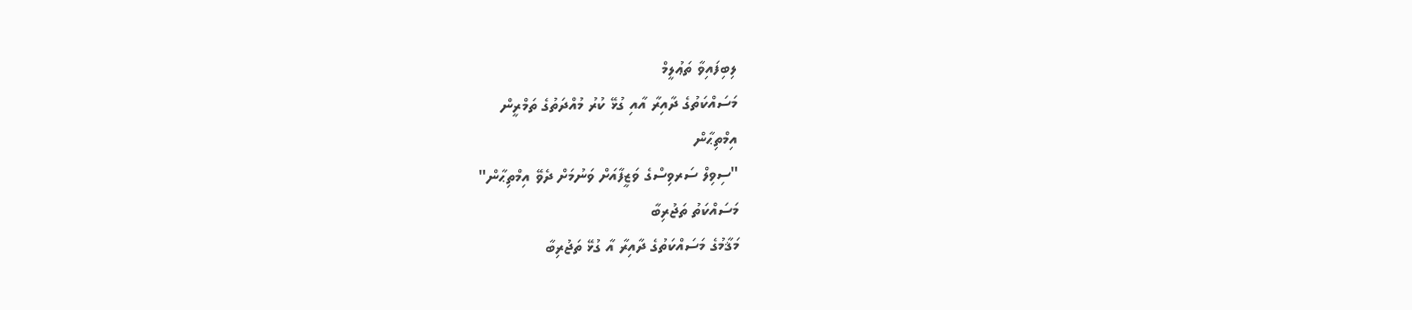ލިބިފައިވާ ތަޢުލީމް
މަސައްކަތުގެ ދާއިރާ އާއި ގުޅޭ ކުރު މުއްދަތުގެ ތަމްރީން
އިމްތިޙާން
"ސިވިލް ސަރވިސްގެ ވަޒީފާއަށް ވަނުމަށް ދެވޭ އިމްތިޙާން"
މަސައްކަތު ތަޖުރިބާ
މަޤާމުގެ މަސައްކަތުގެ ދާއިރާ އާ ގުޅޭ ތަޖުރިބާ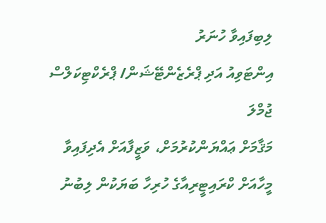ލިބިފައިވާ ހުނަރު
އިންޓަވިއު އަދި ޕްރެޒެންޓޭޝަން/ ޕްރެކްޓިކަލްސް
ޖުމްލަ
މަޤާމަށް ޢައްޔަންކުރުމަށް، ވަޒީފާއަށް އެދިފައިވާ މީހާއަށް ކްރައިޓީރިއާގެ ހުރިހާ ބަޔަކުން ލިބުނު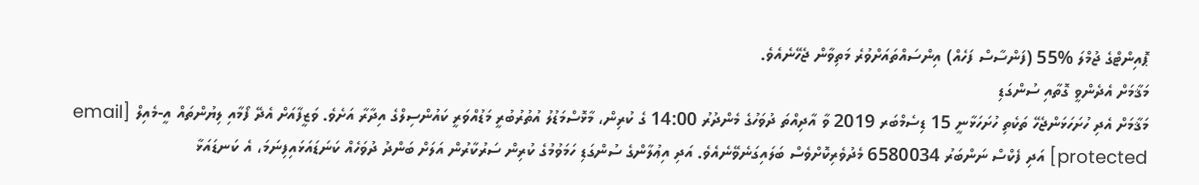ޕޮއިންޓްގެ ޖުމްލަ %55 (ފަންސާސް ފަހެއް) އިންސައްތައަށްވުރެ މަތިވާން ޖެހޭނެއެވެ.
މަޤާމަށް އެދެންވީ ގޮތާއި ސުންގަޑި
މަޤާމަށް އެދި ހުށަހަޅަންޖެހޭ ތަކެތި ހުށަހަޅާނީ 15 ޑިސެމްބަރ 2019 ވާ އާދިއްތަ ދުވަހުގެ މެންދުރު 14:00 ގެ ކުރިން، މާޅޮސްމަޑުލު އުތުރުބުރީ މަޑުއްވަރީ ކައުންސިލްގެ އިދާރާ އަށެވެ. ވަޒީފާއަށް އެދޭ ފޯމާއި ލިޔުންތައް އީ-މެއިލް [email protected] އަދި ފެކްސް ނަންބަރު 6580034 މެދުވެރިކޮށްވެސް ބަލައިގަނެވޭނެއެވެ. އަދި އިޢުލާންގެ ސުންގަޑި ހަމަވުމުގެ ކުރިން ސަރުކާރުން އަލަށް ބަންދު ދުވަހެއް ކަނަޑައަޅައިފިނަމަ، އެ ކަނޑައަޅާ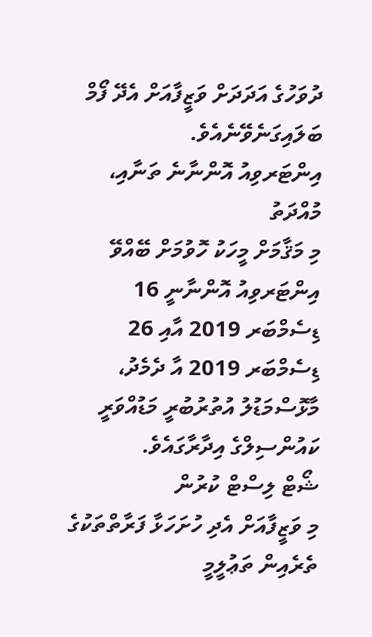ދުވަހުގެ އަދަދަށް ވަޒީފާއަށް އެދޭ ފޯމް ބަލައިގަނެވޭނެއެވެ.
އިންޓަރވިއު އޮންނާނެ ތަނާއި، މުއްދަތު
މި މަޤާމަށް މީހަކު ހޮވުމަށް ބޭއްވޭ އިންޓަރވިއު އޮންނާނީ 16 ޑިސެމްބަރ 2019 އާއި 26 ޑިސެމްބަރ 2019 އާ ދެމެދު، މާޅޮސްމަޑުލު އުތުރުބުރީ މަޑުއްވަރީ ކައުންސިލްގެ އިދާރާގައެވެ.
ޝޯޓް ލިސްޓް ކުރުން
މި ވަޒީފާއަށް އެދި ހުށަހަޅާ ފަރާތްތަކުގެ ތެރެއިން ތަޢުލީމީ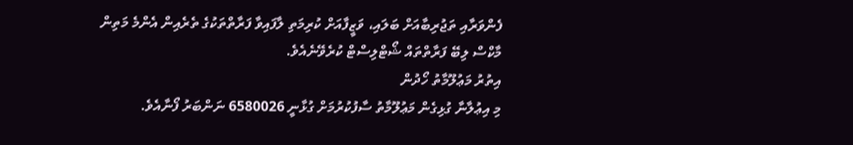ފެންވަރާއި ތަޖުރިބާއަށް ބަލައި، ވަޒީފާއަށް ކުރިމަތި ލާފައިވާ ފަރާތްތަކުގެ ތެރެއިން އެންމެ މަތިން މާކްސް ލިބޭ ފަރާތްތައް ޝޯޓްލިސްޓް ކުރެވޭނެއެވެ.
އިތުރު މަޢުލޫމާތު ހޯދުން
މި އިޢުލާނާ ގުޅިގެން މަޢުލޫމާތު ސާފުކުރުމަށް ގުޅާނީ 6580026 ނަންބަރު ފޯނާއެވެ.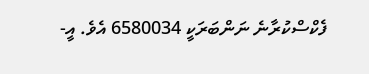ފެކްސްކުރާނެ ނަންބަރަކީ 6580034 އެވެ. އީ-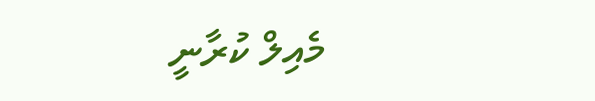މެއިލް ކުރާނީ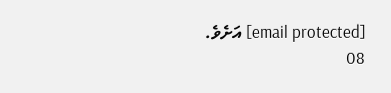[email protected] އަށެވެ.
08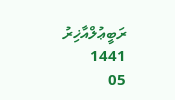ރަބީޢުލްއާޚިރު 1441
05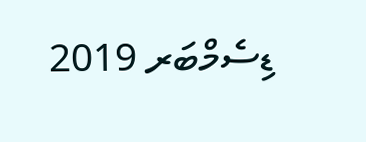ޑިސެމްބަރ 2019